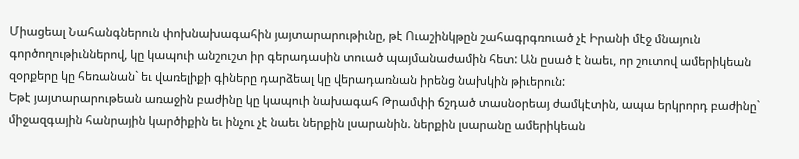Միացեալ Նահանգներուն փոխնախագահին յայտարարութիւնը, թէ Ուաշինկթըն շահագրգռուած չէ Իրանի մէջ մնայուն գործողութիւններով, կը կապուի անշուշտ իր գերադասին տուած պայմանաժամին հետ: Ան ըսած է նաեւ, որ շուտով ամերիկեան զօրքերը կը հեռանան` եւ վառելիքի գիները դարձեալ կը վերադառնան իրենց նախկին թիւերուն:
Եթէ յայտարարութեան առաջին բաժինը կը կապուի նախագահ Թրամփի ճշդած տասնօրեայ ժամկէտին, ապա երկրորդ բաժինը` միջազգային հանրային կարծիքին եւ ինչու չէ նաեւ ներքին լսարանին. ներքին լսարանը ամերիկեան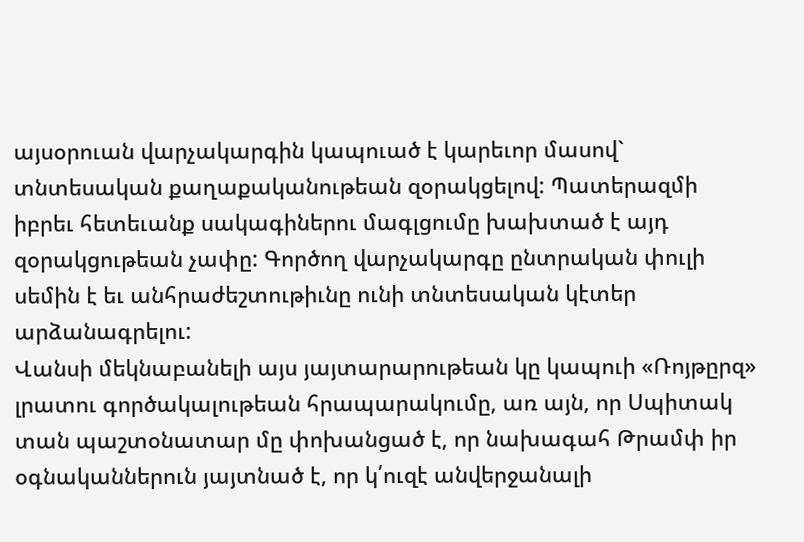այսօրուան վարչակարգին կապուած է կարեւոր մասով` տնտեսական քաղաքականութեան զօրակցելով: Պատերազմի իբրեւ հետեւանք սակագիներու մագլցումը խախտած է այդ զօրակցութեան չափը: Գործող վարչակարգը ընտրական փուլի սեմին է եւ անհրաժեշտութիւնը ունի տնտեսական կէտեր արձանագրելու:
Վանսի մեկնաբանելի այս յայտարարութեան կը կապուի «Ռոյթըրզ» լրատու գործակալութեան հրապարակումը, առ այն, որ Սպիտակ տան պաշտօնատար մը փոխանցած է, որ նախագահ Թրամփ իր օգնականներուն յայտնած է, որ կ՛ուզէ անվերջանալի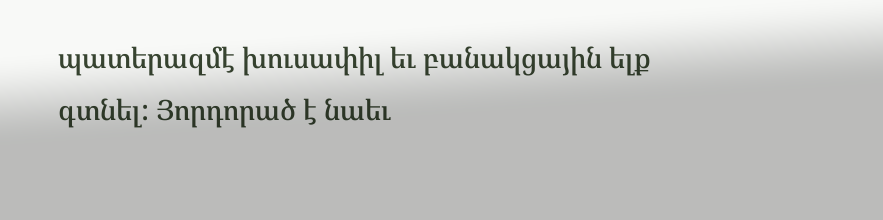պատերազմէ խուսափիլ եւ բանակցային ելք գտնել: Յորդորած է նաեւ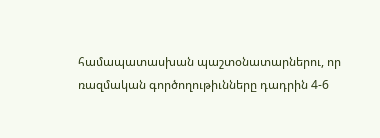համապատասխան պաշտօնատարներու, որ ռազմական գործողութիւնները դադրին 4-6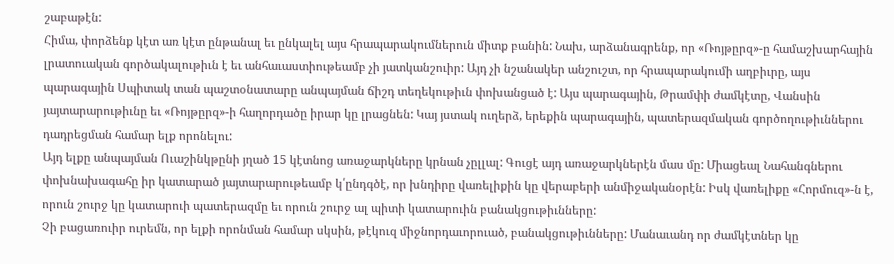շաբաթէն:
Հիմա, փորձենք կէտ առ կէտ ընթանալ եւ ընկալել այս հրապարակումներուն միտք բանին: Նախ, արձանագրենք, որ «Ռոյթըրզ»-ը համաշխարհային լրատուական գործակալութիւն է եւ անհաւաստիութեամբ չի յատկանշուիր: Այդ չի նշանակեր անշուշտ, որ հրապարակումի աղբիւրը, այս պարագային Սպիտակ տան պաշտօնատարը անպայման ճիշդ տեղեկութիւն փոխանցած է: Այս պարագային, Թրամփի ժամկէտը, Վանսին յայտարարութիւնը եւ «Ռոյթըրզ»-ի հաղորդածը իրար կը լրացնեն: Կայ յստակ ուղերձ, երեքին պարագային, պատերազմական գործողութիւններու դադրեցման համար ելք որոնելու:
Այդ ելքը անպայման Ուաշինկթընի յղած 15 կէտնոց առաջարկները կրնան չըլլալ: Գուցէ այդ առաջարկներէն մաս մը: Միացեալ Նահանգներու փոխնախագահը իր կատարած յայտարարութեամբ կ՛ընդգծէ, որ խնդիրը վառելիքին կը վերաբերի անմիջականօրէն: Իսկ վառելիքը «Հորմուզ»-ն է, որուն շուրջ կը կատարուի պատերազմը եւ որուն շուրջ ալ պիտի կատարուին բանակցութիւնները:
Չի բացառուիր ուրեմն, որ ելքի որոնման համար սկսին, թէկուզ միջնորդաւորուած, բանակցութիւնները: Մանաւանդ որ ժամկէտներ կը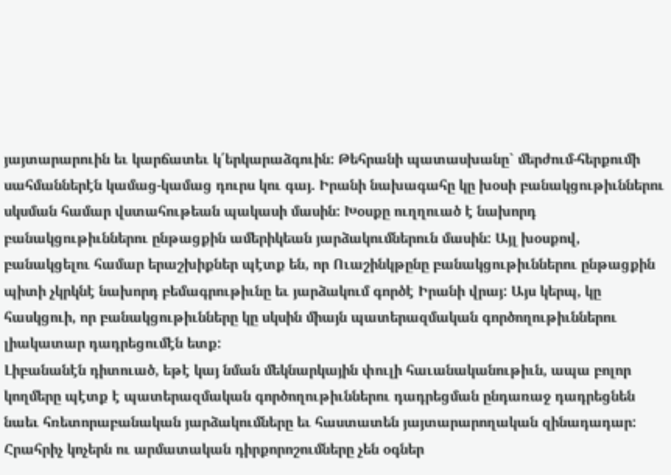յայտարարուին եւ կարճատեւ կ՛երկարաձգուին: Թեհրանի պատասխանը` մերժում-հերքումի սահմաններէն կամաց-կամաց դուրս կու գայ. Իրանի նախագահը կը խօսի բանակցութիւններու սկսման համար վստահութեան պակասի մասին: Խօսքը ուղղուած է նախորդ բանակցութիւններու ընթացքին ամերիկեան յարձակումներուն մասին: Այլ խօսքով, բանակցելու համար երաշխիքներ պէտք են, որ Ուաշինկթընը բանակցութիւններու ընթացքին պիտի չկրկնէ նախորդ բեմագրութիւնը եւ յարձակում գործէ Իրանի վրայ: Այս կերպ, կը հասկցուի, որ բանակցութիւնները կը սկսին միայն պատերազմական գործողութիւններու լիակատար դադրեցումէն ետք:
Լիբանանէն դիտուած, եթէ կայ նման մեկնարկային փուլի հաւանականութիւն, ապա բոլոր կողմերը պէտք է պատերազմական գործողութիւններու դադրեցման ընդառաջ դադրեցնեն նաեւ հռետորաբանական յարձակումները եւ հաստատեն յայտարարողական զինադադար: Հրահրիչ կոչերն ու արմատական դիրքորոշումները չեն օգներ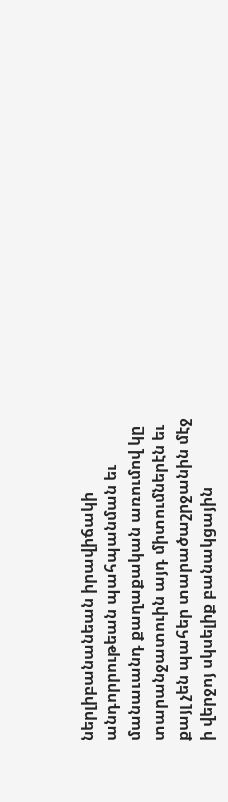ներլիբանանեան իրավիճակի անդորրութեան պահպանման եւ մանաւանդ քաղաքական առումով կը տարանջատուին այդ միտումներէն եւ քայլ չեն պահեր տարածաշրջանին մէջ ի վերջոյ սկսելիք բանակցային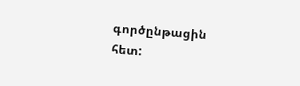գործընթացին հետ: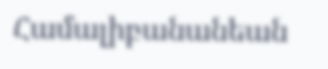Համալիբանանեան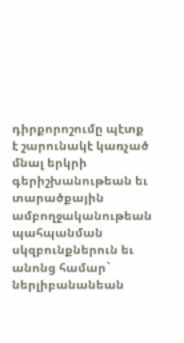դիրքորոշումը պէտք է շարունակէ կառչած մնալ երկրի գերիշխանութեան եւ տարածքային ամբողջականութեան պահպանման սկզբունքներուն եւ անոնց համար` ներլիբանանեան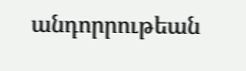անդորրութեան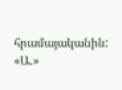հրամայականին:
«Ա.»